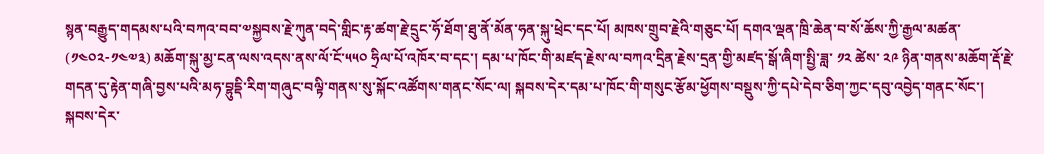སྙན་བརྒྱུད་གདམས་པའི་བཀའ་བབ་༧སྐྱབས་རྗེ་ཀུན་བདེ་གླིང་རྟ་ཚག་རྗེ་དྲུང་ཧོ་ཐོག་ཐུ་ནོ་མོན་ཧན་སྐུ་ཕྲེང་དང་པོ། མཁས་གྲུབ་རྗེའི་གཅུང་པོ། དགའ་ལྡན་ཁྲི་ཆེན་བ་སོ་ཆོས་ཀྱི་རྒྱལ་མཚན་ (༡༤༠༢-༡༤༧༣) མཆོག་སྐུ་མྱ་ངན་ལས་འདས་ནས་ལོ་ངོ་༥༥༠ ཧྲིལ་པོ་འཁོར་བ་དང་། དམ་པ་ཁོང་གི་མཛད་རྗེས་ལ་བཀའ་དྲིན་རྗེས་དྲན་གྱི་མཛད་སྒོ་ཞིག་སྤྱི་ཟླ་ ༡༢ ཚེས་ ༢༩ ཉིན་གནས་མཆོག་རྡོ་རྗེ་གདན་དུ་རྟེན་གཞི་བྱས་པའི་མཧ་བྷུདྡི་རིག་གཞུང་བལྟི་གནས་སུ་སྐོང་འཚོགས་གནང་སོང་ལ། སྐབས་དེར་དམ་པ་ཁོང་གི་གསུང་རྩོམ་ཕྱོགས་བསྡུས་ཀྱི་དཔེ་དེབ་ཅིག་ཀྱང་དབུ་འབྱེད་གནང་སོང་།
སྐབས་དེར་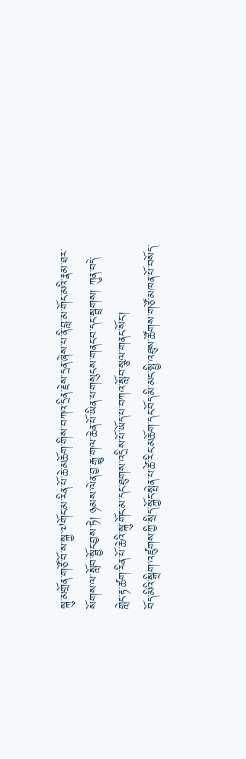སྐུ་མགྲོན་གཙོ་བོ་ས་སྐྱ་༧གོང་མ་རིན་པོ་ཆེ་མཆོག་གིས་བཀའ་དྲིན་རྗེས་དྲན་ཞེས་པ་ནི་བླ་མ་གོང་མའི་རྣམ་ཐར་སོགས་ལ་སློབ་སྦྱོང་བྱས་ཏེ། ཉམས་ལེན་བྱ་རྒྱུ་གལ་ཆེན་པོ་ཡིན་པ་གསུངས་གནང་བ་དང་སྦྲགས། ཀུན་བདེ་གླེང་རྟ་ཚག་རིན་པོ་ཆེའི་སྐུ་གོང་མ་དང་ཐུགས་འདྲིས་པོ་ཡོད་པ་བཀའ་སློབ་སྩལ་གནང་སོང་།
བོད་མིའི་སྒྲིག་འཛུགས་ཀྱི་སྲིད་སྐྱོང་སྤེན་པ་ཚེ་རིང་མཆོག་དང་བོད་མི་མང་སྤྱི་འཐུས་ཚོགས་གཙོ་མཁན་པོ་བསོད་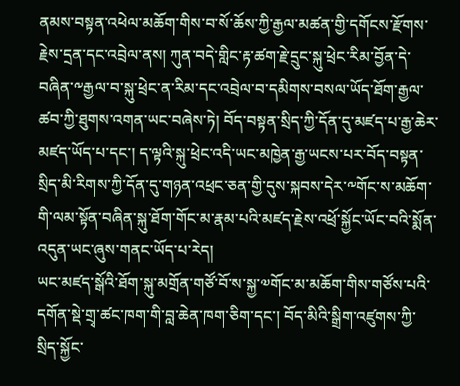ནམས་བསྟན་འཕེལ་མཆོག་གིས་བ་སོ་ཆོས་ཀྱི་རྒྱལ་མཚན་གྱི་དགོངས་རྫོགས་རྗེས་དྲན་དང་འབྲེལ་ནས། ཀུན་བདེ་གླིང་རྟ་ཚག་རྗེ་དྲུང་སྐུ་ཕྲེང་རིམ་བྱོན་དེ་བཞིན་༸རྒྱལ་བ་སྐུ་ཕྲེང་ན་རིམ་དང་འབྲེལ་བ་དམིགས་བསལ་ཡོད་ཐོག་རྒྱལ་ཚབ་ཀྱི་ཐུགས་འགན་ཡང་བཞེས་ཏེ། བོད་བསྟན་སྲིད་ཀྱི་དོན་དུ་མཛད་པ་རྒྱ་ཆེར་མཛད་ཡོད་པ་དང་། ད་ལྟའི་སྐུ་ཕྲེང་འདི་ཡང་མཁྱེན་རྒྱ་ཡངས་པར་བོད་བསྟན་སྲིད་མི་རིགས་ཀྱི་དོན་དུ་གཉན་འཕྲང་ཅན་གྱི་དུས་སྐབས་དེར་༸གོང་ས་མཆོག་གི་ལམ་སྟོན་བཞིན་སྐུ་ཐོག་གོང་མ་རྣམ་པའི་མཛད་རྗེས་འཕྲོ་སྐྱོང་ཡོང་བའི་སྨོན་འདུན་ཡང་ཞུས་གནང་ཡོད་པ་རེད།
ཡང་མཛད་སྒོའི་ཐོག་སྐུ་མགྲོན་གཙོ་བོ་ས་སྐྱ་༧གོང་མ་མཆོག་གིས་གཙོས་པའི་དགོན་སྡེ་གྲྭ་ཚང་ཁག་གི་བླ་ཆེན་ཁག་ཅིག་དང་། བོད་མིའི་སྒྲིག་འཛུགས་ཀྱི་སྲིད་སྐྱོང་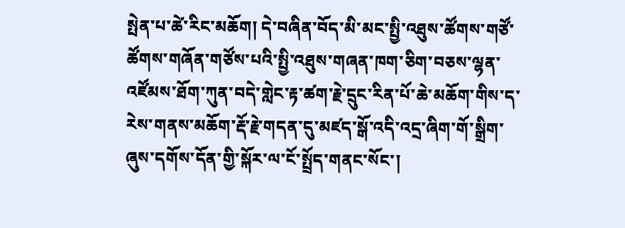སྤེན་པ་ཚེ་རིང་མཆོག། དེ་བཞིན་བོད་མི་མང་སྤྱི་འཐུས་ཚོགས་གཙོ་ཚོགས་གཞོན་གཙོས་པའི་སྤྱི་འཐུས་གཞན་ཁག་ཅིག་བཅས་ལྷན་འཛོམས་ཐོག་ཀུན་བདེ་གླེང་རྟ་ཚག་རྗེ་དྲུང་རིན་པོ་ཆེ་མཆོག་གིས་ད་རེས་གནས་མཆོག་རྡོ་རྗེ་གདན་དུ་མཛད་སྒོ་འདི་འདྲ་ཞིག་གོ་སྒྲིག་ཞུས་དགོས་དོན་གྱི་སྐོར་ལ་ངོ་སྤྲོད་གནང་སོང་།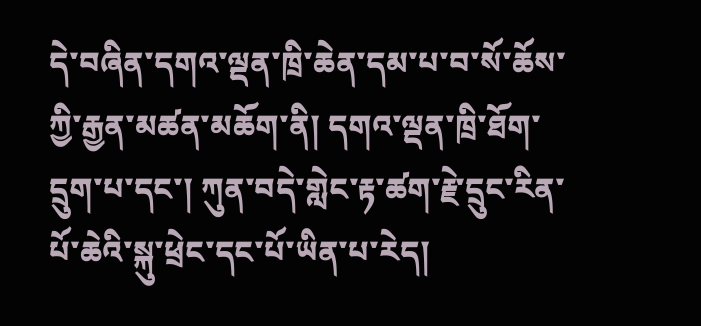དེ་བཞིན་དགའ་ལྡན་ཁྲི་ཆེན་དམ་པ་བ་སོ་ཆོས་ཀྱི་རྒྱན་མཚན་མཆོག་ནི། དགའ་ལྡན་ཁྲི་ཐོག་དྲུག་པ་དང་། ཀུན་བདེ་གླེང་རྟ་ཚག་རྗེ་དྲུང་རིན་པོ་ཆེའི་སྐུ་ཕྲེང་དང་པོ་ཡིན་པ་རེད།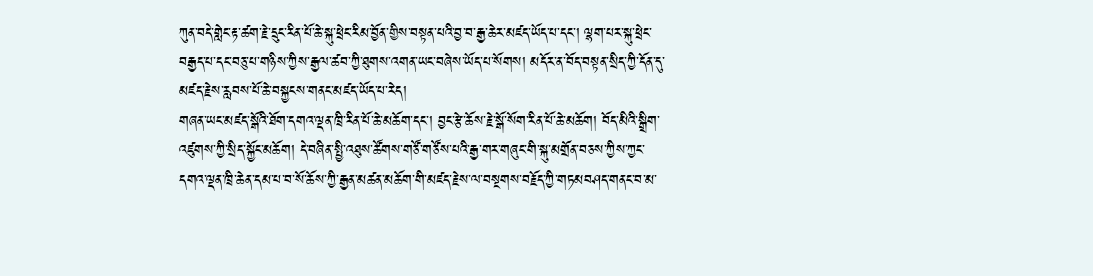ཀུན་བདེ་གླེང་རྟ་ཚག་རྗེ་དྲུང་རིན་པོ་ཆེ་སྐུ་ཕྲེང་རིམ་བྱོན་གྱིས་བསྟན་པའི་བྱ་བ་རྒྱ་ཆེར་མཛད་ཡོད་པ་དང་། ལྷག་པར་སྐུ་ཕྲེང་བརྒྱད་པ་དང་བཅུ་པ་གཉིས་ཀྱིས་རྒྱལ་ཚབ་ཀྱི་ཐུགས་འགན་ཡང་བཞེས་ཡོད་པ་སོགས། མདོར་ན་བོད་བསྟན་སྲིད་ཀྱི་དོན་དུ་མཛད་རྗེས་རླབས་པོ་ཆེ་བསྐྱངས་གནང་མཛད་ཡོད་པ་རེད།
གཞན་ཡང་མཛད་སྒོའི་ཐོག་དགའ་ལྡན་ཁྲི་རིན་པོ་ཆེ་མཆོག་དང་། བྱང་རྩེ་ཆོས་རྗེ་སྒོ་སོག་རིན་པོ་ཆེ་མཆོག། བོད་མིའི་སྒྲིག་འཛུགས་ཀྱི་སྲིད་སྐྱོང་མཆོག། དེ་བཞིན་སྤྱི་འཐུས་ཚོགས་གཙོ་གཙོས་པའི་རྒྱ་གར་གཞུང་གི་སྐུ་མགྲོན་བཅས་ཀྱིས་ཀྱང་དགའ་ལྡན་ཁྲི་ཆེན་དམ་པ་བ་སོ་ཆོས་ཀྱི་རྒྱན་མཚན་མཆོག་གི་མཛད་རྗེས་ལ་བསྔགས་བརྗོད་ཀྱི་གཏམབཤད་གནང་བ་མ་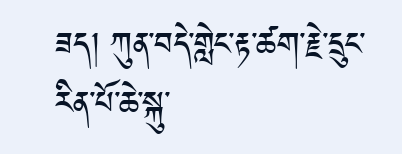ཟད། ཀུན་བདེ་གླེང་རྟ་ཚག་རྗེ་དྲུང་རིན་པོ་ཆེ་སྐུ་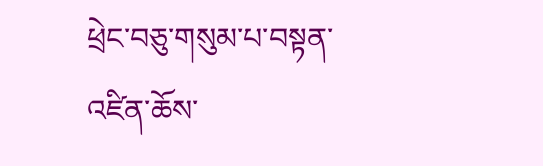ཕྲེང་བཅུ་གསུམ་པ་བསྟན་འཛིན་ཆོས་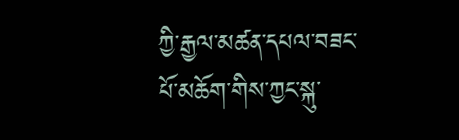ཀྱི་རྒྱལ་མཚན་དཔལ་བཟང་པོ་མཆོག་གིས་ཀྱང་སྐུ་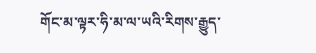གོང་མ་ལྟར་ཧི་མ་ལ་ཡའི་རིགས་རྒྱུད་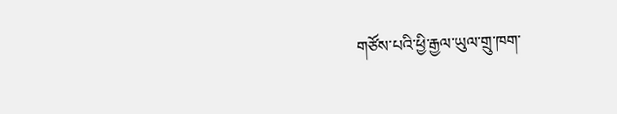གཙོས་པའི་ཕྱི་རྒྱལ་ཡུལ་གྲུ་ཁག་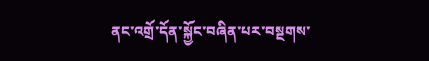ནང་འགྲོ་དོན་སྐྱོང་བཞིན་པར་བསྔགས་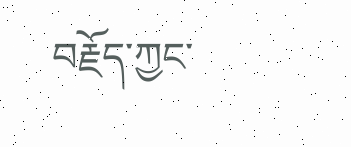བརྗོད་ཀྱང་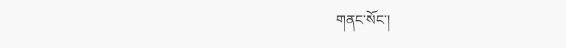གནང་སོང་།